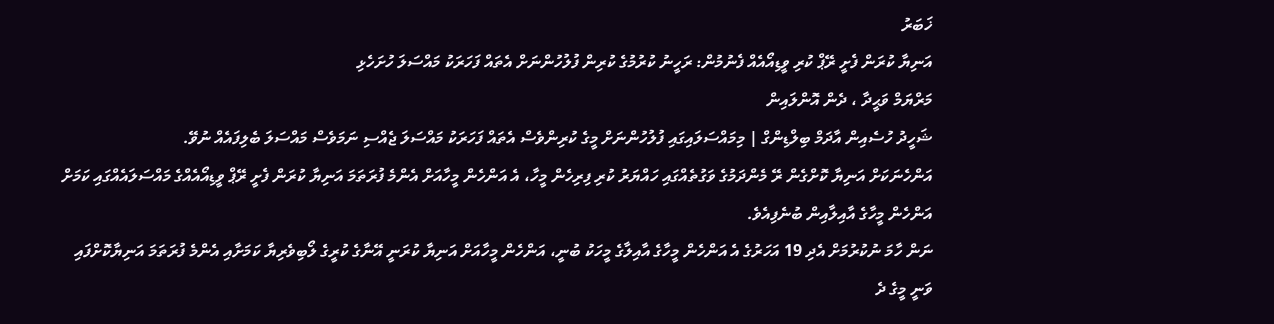ޚަބަރު
އަނިޔާ ކުރަން ފެށީ ރޭޕް ކުރި ވީޑިއޯއެއް ފެނުމުން: ރަހީނު ކުރުމުގެ ކުރިން ފުލުހުންނަށް އެތައް ފަހަރަކު މައްސަލަ ހުށަހެޅި
މަރްޔަމް ވަޙީދާ ، ދެން އޮންލައިން
ޝަހީދު ހުސެއިން އާދަމް ބިލްޑިންގް | މިމައްސަލައިގައި ފުލުހުންނަށް މީގެ ކުރިންވެސް އެތައް ފަހަރަކު މައްސަލަ ޖެއްސި ނަމަވެސް މައްސަލަ ބެލިފައެއް ނުވޭ.
އަންހެނަކަށް އަނިޔާ ކޮށްގެން ރޭ މެންދަމުގެ ވަގުތެއްގައި ހައްޔަރު ކުރި ފިރިހެން މީހާ، އެ އަންހެން މީހާއަށް އެންމެ ފުރަތަމަ އަނިޔާ ކުރަން ފެށީ ރޭޕް ވީޑިއޯއެއްގެ މައްސަލައެއްގައި ކަމަށް އަންހެން މީހާގެ އާއިލާއިން ބުނެފިއެވެ.
ނަން ހާމަ ނުކުރުމަށް އެދި 19 އަހަރުގެ އެ އަންހެން މީހާގެ އާއިލާގެ މީހަކު ބުނީ، އަންހެން މީހާއަށް އަނިޔާ ކުރަނީ އޭނާގެ ކުރީގެ ލޯބިވެރިޔާ ކަމަށާއި އެންމެ ފުރަތަމަ އަނިޔާކޮށްފައި ވަނީ މީގެ ދެ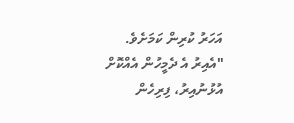އަހަރު ކުރިން ކަމަށެވެ.
"އެއިރު އެ ދެމީހުން އެއްކޮށް އުޅުނުއިރު، ފިރިހެން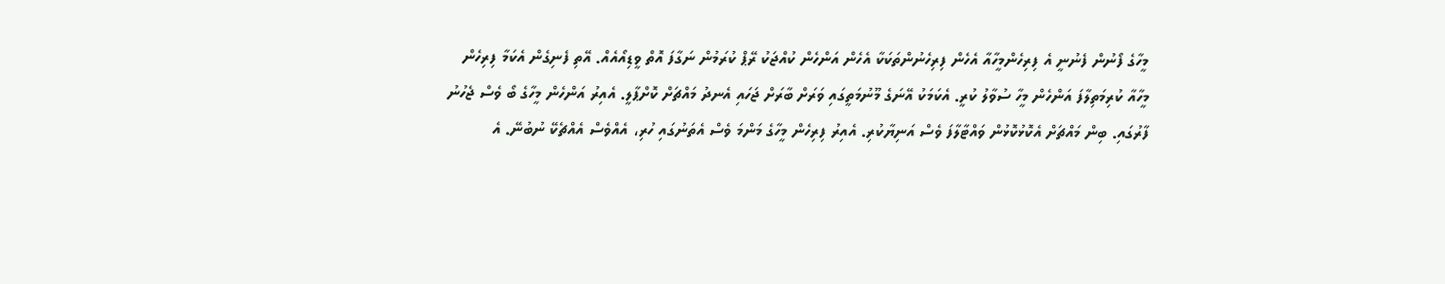މީހާގެ ފޯނުން ފެނުނީ އެ ފިރިހެންމީހާއާ އެހެން ފިރިހެނުންތަކަކާ އެހެން އަންހެން ކުއްޖަކު ރޭޕް ކުރަމުން ނަގާފަ އޮތް ވީޑިއޯއެއް. އޭތި ފެނިގެން އެކަމާ ފިރިހެން މީހާއާ ކުރިމަތިލާފަ އަންހެން މީހާ ސުވާލު ކުރީ. އެކަމަކު އޭނަގެ މޫނުމަތީގައި ވަރަށް ބާރަށް ޖަހައި އެނދު މައްޗަށް ކޮށްޕާލީ. އެއިރު އަންހެން މީހާގެ ބޯ ވެސް ޖެހުނު ފާރުގައި. ބިން މައްޗަށް އެކޮޅުކޮޅުން ވައްޓާލާފަ ވެސް އަނިޔާކުރި. އެއިރު ފިރިހެން މީހާގެ މަންމަ ވެސް އެތަނުގައި ހުރި، އެއްވެސް އެއްޗެކޭ ނުބުނޭ. އެ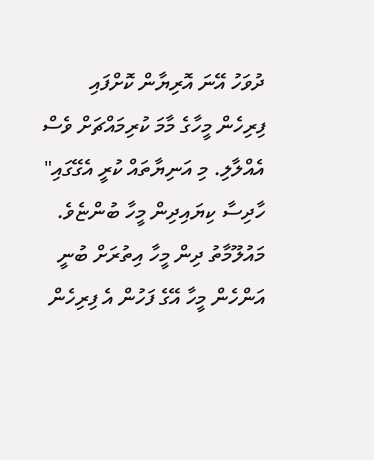ދުވަހު އޭނަ އޮރިޔާން ކޮށްފައި ފިރިހެން މީހާގެ މާމަ ކުރިމައްޗަށް ވެސް އެއްލާލި. މި އަނިޔާތައް ކުރީ އެގޭގައި" ހާދިސާ ކިޔައިދިން މީހާ ބުންޏެވެ.
މައުލޫމާތު ދިން މީހާ އިތުރަށް ބުނީ އަންހެން މީހާ އޭގެ ފަހުން އެ ފިރިހެން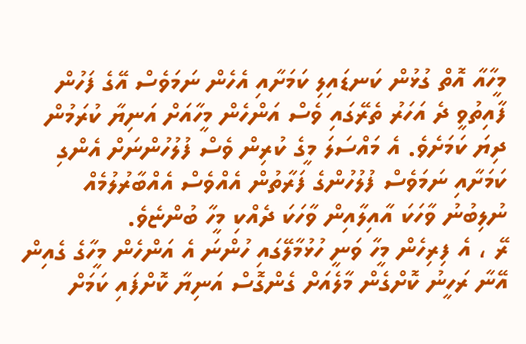މީހާއާ އޮތް ގުޅުން ކަނޑައިލި ކަމަށާއި އެހެން ނަމަވެސް އޭގެ ފަހުން ފާއިތުވީ ދެ އަހަރު ތެރޭގައި ވެސް އަންހެން މީހާއަށް އަނިޔާ ކުރަމުން ދިޔަ ކަމަށެވެ. އެ މައްސަލަ މީގެ ކުރިން ވެސް ފުލުހުންނަށް އެންގި ކަމަށާއި ނަމަވެސް ފުލުހުންގެ ފަރާތުން އެއްވެސް އެއްބާރުލުމެއް ނުލިބުނު ވާހަކަ އާއިލާއިން ވާހަކަ ދެއްކި މީހާ ބުންޏެވެ.
ރޭ ، އެ ފިރިހެން މީހާ ވަނީ ހުޅުމާލޭގައި ހުންނަ އެ އަންހެން މީހާގެ ގެއިން އޭނާ ރަހީނު ކޮށްގެން މާލެއަށް ގެންގޮސް އަނިޔާ ކޮށްފައި ކަމަށް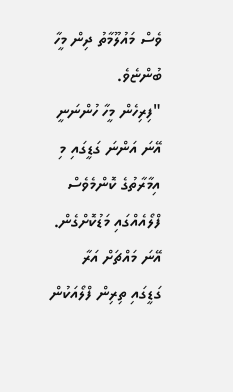ވެސް މައުލޫމާތު ދިން މީހާ ބުންޏެވެ.
"ފިރިހެން މީހާ ހުންނަނީ އޭނަ އަންނަ ގަޑީގައި މި އިމާރާތުގެ ކޮންމެވެސް ފްލޯއެއްގައި މަޑުކޮށްގެން. އޭނަ މައްޗަށް އަރާ ގަޑީގައި ތިރިން ފްލޯއަކުން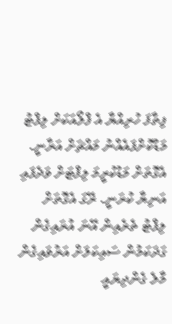ފިތާފަ ހުރިއްޔާ އެ ފްލޯއަކަށް ލިފްޓު މަޑުކޮށްފައެއްނު މައްޗަށް އަރާނީ. އެގޮތަށް މަޑުކުރީމަ ލިފްޓަށް ވަދެފައި އަނިޔާ ކުރަނީ. ރޭގަ އެގޮތަށް ލިފްޓު ތެރެއިން އޭނަ އުރައިގެން ގަދަކަމުން ސައިކަލަށް އަރުވައިގެން މާލެ ގެންދިޔައީ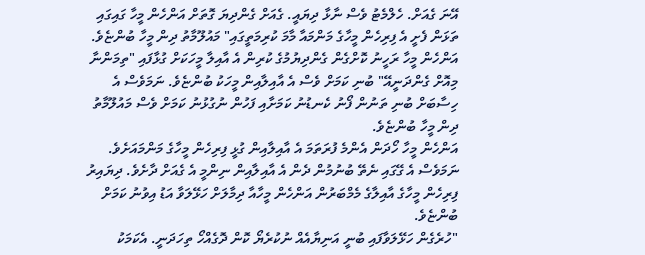އޭނަ ގެއަށް. ހެލްމެޓު ވެސް ނާޅާ ދިޔައީ. ގެއަށް ގެންދިޔަ ގޮތަށް އަންހެން މީހާ ގައިގައި ތަޅަން ފެށީ އެ ފިރިހެން މީހާގެ މަންމައާ މާމަ ކުރިމަތީގައި" މައުލޫމާތު ދިން މީހާ ބުންޏެވެ.
އަންހެން މީހާ ރަހީނު ކޮށްގެން ގެންދިޔުމުގެ ކުރިން އެ އާއިލާ މީހަކަށް ގުޅާފައި "ތިމަންނާ މިއޮށް ގެންދަނީއޭ" ބުނި ކަމަށް ވެސް އެ އާއިލާއިން މީހަކު ބުންޏެވެ. ނަމަވެސް އެ ހިސާބަށް ބުނި ތަނުން ފޯނު ކެނޑުނު ކަމަށާއި ފަހުން ނުގުޅުނު ކަމަށް ވެސް މައުލޫމާތު ދިން މީހާ ބުންޏެވެ.
އަންހެން މީހާ ހޯދަން އެންމެ ފުރަތަމަ އެ އާއިލާއިން ގުޅީ ފިރިހެން މީހާގެ މަންމައަށެވެ. ނަމަވެސް އެ ގޭގައި ނެތޭ ބުނުމުން ދެން އެ އާއިލާއިން ނިންމީ އެ ގެއަށް ދާށެވެ. ދިޔައިރު ފިރިހެން މީހާގެ އާއިލާގެ މެމްބަރުން އަންހެން މީހާއާ ދިމާލަށް ހަޅޭލަވާ އަޑު އިވުނު ކަމަށް ބުންޏެވެ.
"ހުރެގެން ހަޅޭލަވާފައި ބުނީ އަނިޔާއެއް ނުކުރެޔޯ ކޮން ދޮގެއްހޯ ތިހަދަނީ. އެކަމަކު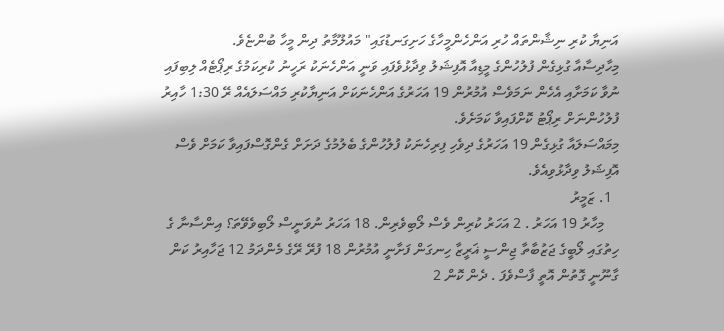އަނިޔާ ކުރި ނިޝާންތައް ހުރި އަންހެންމީހާގެ ހަށިގަނޑުގައި" މައުލޫމާތު ދިން މީހާ ބުންޏެވެ.
މިހާދިސާއާ ގުޅިގެން ފުލުހުންގެ މީޑިއާ އޮފިޝަލު ވިދާޅުވެފައި ވަނީ އަންހެނަކު ރަހީނު ކުރިކަމުގެ ރިޕޯޓެއް ލިބިފައި ނުވާ ކަމަށާއި އެހެން ނަމަވެސް އުމުރުން 19 އަހަރުގެ އަންހެނަކަށް އަނިޔާކުރި މައްސަލައެއް ރޭ 1:30 ހާއިރު ފުލުހުންނަށް ރިޕޯޓު ކޮށްފައިވާ ކަމަށެވެ.
މިމައްސަލައާ ގުޅިގެން 19 އަހަރުގެ ދިވެހި ފިރިހެނަކު ފުލުހުންގެ ބެލުމުގެ ދަށަށް ގެންގޮސްފައިވާ ކަމަށް ވެސް އޮފިޝަލު ވިދާޅުވިއެވެ.
  1. ޒަމީރު
    މިހާރު 19 އަހަރު . 2 އަހަރު ކުރިން ވެސް ލޯބިވެރިން. 18 އަހަރު ނުވަނީސް ލޯބިވެވޭތަ؟ އިންސާނާ ގެ ހިތުގައި ލޯބީގެ ޖަޒުބާތާ ޖިންސީ ޣަރީޒާ ހިނގަން ފަށާނީ އުމުރުން 18 ފުރޭ ރޭގެ މެންދަމު 12 ޖަހާއިރު ކަން ގާނޫނީ ގޮތުން އޮތީ ފާސްވެފަ . ދެން ކޮން 2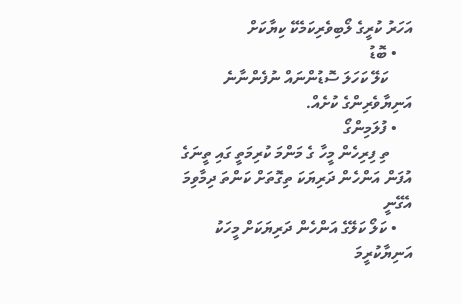އަހަރު ކުރީގެ ލޯބިވެރިކަމެކޭ ކިޔާކަށް
    • ބޮޑު
      ކަލޭ ކަހަލަ ސޮޑުންނައް ނުފެންނާނެ އަނިޔާވެރިންގެ ކުށެއް.
    • ފުލަމިންގޯ
      ތި ފިރިހެން މީހާ ގެ މަންމަ ކުރިމަތީ ގައި ތީނަގެ އުފަން އަންހެން ދަރިޔަކަ ތިގޮތަށް ކަންތަ ދިމާވިމަ އެގޭނީ
    • ކަލޯ ކަލޭގެ އަންހެން ދަރިޔަކަށް މީހަކު އަނިޔާކުރީމަ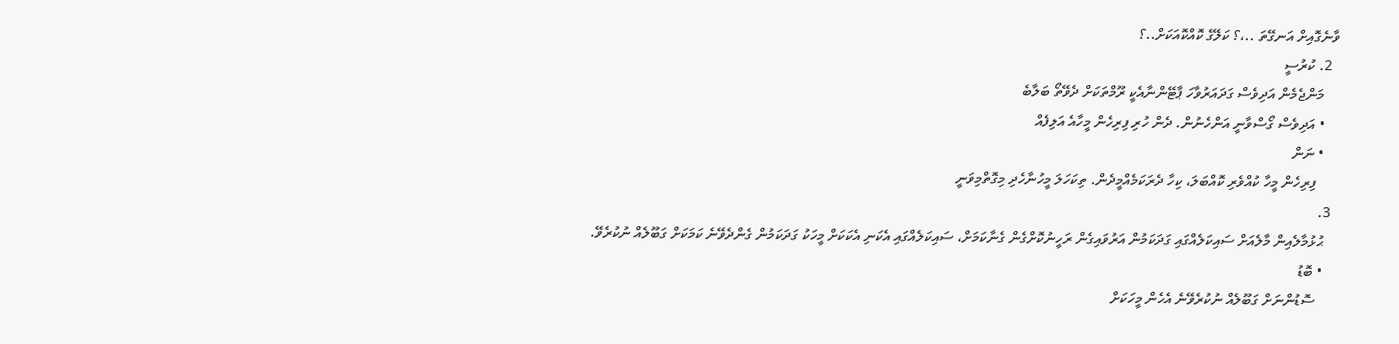ވާނެގޮއިށް އަނގޭތަ ..،؟ ކަލޭގެ ކޮއްކޮއަކަށް..؟
  2. ކުރުސީ
    މަންޖެމެން އަދިވެސް ގަދައަރުވާހަ ޕާޓޭންނާއެކީ ރޫމްތަކަށް ދެވޭތޯ ބަލާބެ
    • އަދިވެސް ގޯސްވާނީ އަންހެނުން. ދެން ހުރި ފިރިހެން މީހާއެ އަލިފެއް
    • ނަން
      ފިރިހެން މީހާ ކުއްވެރި ކޮއްބަލަ، ކިހާ ދެރަކަމެއްމީދެން. ތިކަހަލަ މީހުނާހެދި މިގޮތްމިވަނީ
  3.
    ޙުޅުމާލެއިން މާލެއަށް ސައިކަލެއްގައި ގަދަކަމުން އަރުވައިގެން ރަހީނުކޮށްގެން ގެނާކަމަށް، ސައިކަލެއްގައި އެކަނި އެކަކަށް މީހަކު ގަދަކަމުން ގެންދެވޭނެ ކަމަކަށް ގަބޫލެއް ނުކުރެވޭ.
    • ބޮޑު
      ސޮޑުންނަށް ގަބޫލެއް ނުކުރެވޭނެ އެހެން މީހަކަށް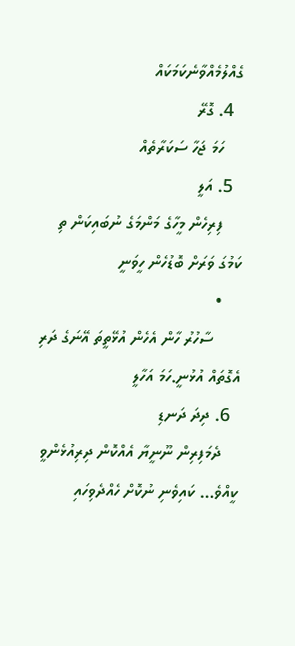ގެއްލުމެއްވާނެކަމަކައް
  4. ގޮރޭ
    ހަމަ ޖަހާ ސަކަރާތެއް
  5. އަލީ
    ފިރިހެން މީހާގެ މަންމަގެ ނުބައިކަން ތި ކަމުގަ ވަރަށް ބޮޑުހެން ހީވަނީ
    •
      ސާހުރު ހާން އެހެން އުޅޭތީތަ އޭނަގެ ދަރި އެގޮތައް އުޅުނީ.ހަމަ އަހާލީ
  6. ދިދަ ދަނޑި
    ދެމަފިރިން ނޫނީޔާ އެއްކޮން ދިރިއުޅެންވީ ކީއްވެ… ކައިވެނި ނުކޮށް ހެއްދެވިހައި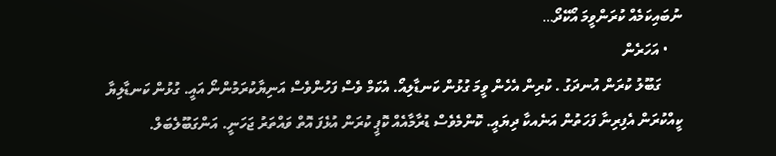ނުބައިކަމެއް ކުރަންވީމަ އޯކޭދޯ…
    • އަހަރެން
      ގަބޫލު ކުރަން އުނދަގު . ކުރިން އެހެން ވީމަ ގުޅުން ކަނޑާލިއޯ. އެކަމް ވެސް ފަހުންވެސް އަނިޔާކުރަމުންނޯ އައީ. ގުޅުން ކަނޑާލިޔާ ކީއްކުރަން އެފިރިނާ ފަހަތުން އަނެއކާ ދިޔައީ. ކޮންމެވެސް ޑުރާމާއެއް ކޮޕީ ކުރަން އުޅެފަ އޮތް ވައްތަރު ޖަހަނީ. އަންގަބޫލެބަލް.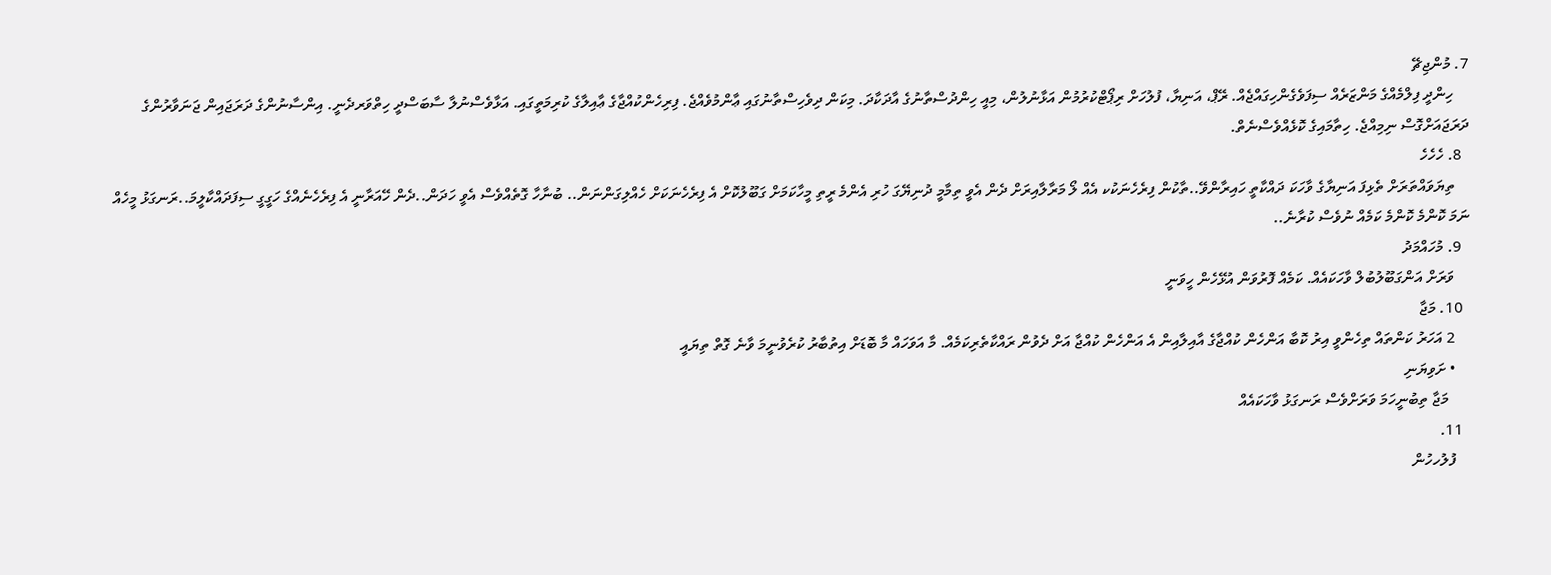7. މުންޖިޗޭ
    ހިންދީ ފިލްމެއްގެ މަންޒަރެއް ސިފަވެގެންހިގައްޖެއް. ރޭޕް، އަނިޔާ، ފުލުހަށް ރިޕޯޓްކުރުމުން އަޅާނުލުން، މިއީ ހިންދުސްތާނުގެ އާދަކާދަ. މިކަން ދިވެހިސްތާނުގައި ޢާންމުވެއްޖެ. ފިރިހެންކުއްޖާގެ ޢާއިލާގެ ކުރިމަތީގައި. އަޅާވެސްނުލާ ސާބަސްދީ ހިތްވަރދެނީ. އިންސާނުންގެ ދަރަޖައިން ޖަނަވާރުންގެ ދަރަޖައަށްގޮސް ނިމިއްޖެ. ހިތާމައިގެ ކޮޅެއްވެސްނެތް.
  8. ހެހެހެ
    ތިޔަވައްތަރަށް ތެޅިފަ އަނިޔާގެ ވާހަކަ ދައްކާތީ ހައިރާންވޭ..ތާކުން ފިރެހެނަކުކ އެއް ލޯ މަރާލާއިރަށް ދެން އެވީ ތިމާމީ ދުނިޔޭގަ ހުރި އެންމެ ރީތި މީހާކަމަށް ގަބޫލުކޮށް އެ ފިރެހެނަކަށް ހެއްލިގަންނަން.. ބުނާހާ ގޮތެއްވެސް އެވީ ހަދަން..ދެން ހޭއަރާނީ އެ ފިރެހެނެއްގެ ހަގީގީ ސިފަދައްކާލީމަ..ރަނގަޅު މީހެއް ނަމަ ކޮންމެ ކޮންމެ ކަމެއް ނުވެސް ކުރާނެ..
  9. މުހައްމަދު
    ވަރަށް އަންގަބޫލުބުލް ވާހަކައެއް. ކަމެއް ފޮރުވަން އުޅޭހެން ހީވަނީ
  10. މަޖާ
    2 އަހަރު ކަންތައް ތިހެންވީ އިރު ކޮބާ އަންހެން ކުއްޖާގެ އާއިލާއިން އެ އަންހެން ކުއްޖާ އަށް ދެވުން ރައްކާތެރިކަމެއް. މާ އަވަހައް މާ ބޮޑަށް އިތުބާރު ކުރެވުނީމަ ވާނެ ގޮތް ތިޔައީ
    • ށަވިޔަނި
      މަޖާ ތިބުނީހަމަ ވަރަށްވެސް ރަނގަޅު ވާހަކައެއް
  11.
    ފުލުހހުން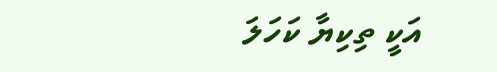އަކީ ތިކިޔާ ކަހަލަ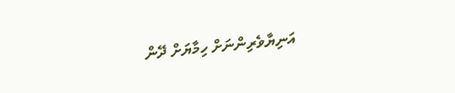އަނިޔާވެރިންނަށް ހިމާޔަށް ދޭން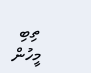ތިބި މީހުން